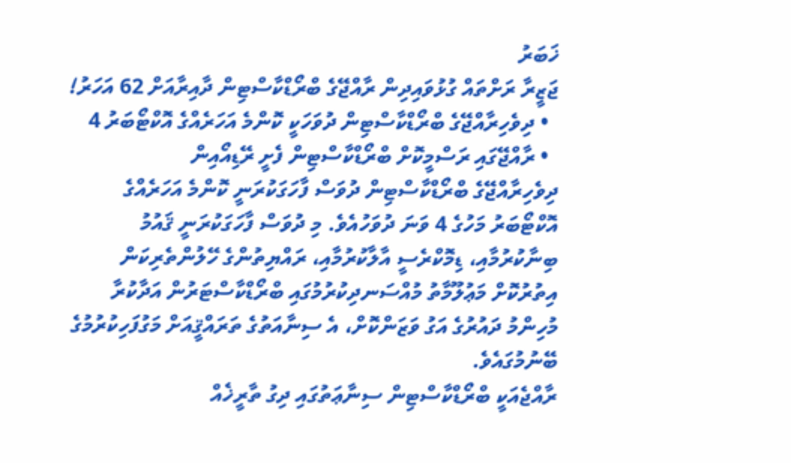ޚަބަރު
ޖަޒީރާ ރަށްތައް ގުޅުވައިދިން ރާއްޖޭގެ ބްރޯޑްކާސްޓިން ދާއިރާއަށް 62 އަހަރު!
  • ދިވެހިރާއްޖޭގެ ބްރޯޑްކާސްޓިން ދުވަހަކީ ކޮންމެ އަހަރެއްގެ އޮކްޓޯބަރު 4
  • ރާއްޖޭގައި ރަސްމީކޮށް ބްރޯޑްކާސްޓިން ފެށީ ރޭޑިއޯއިން
ދިވެހިރާއްޖޭގެ ބްރޯޑްކާސްޓިން ދުވަސް ފާހަގަކުރަނީ ކޮންމެ އަހަރެއްގެ އޮކްޓޯބަރު މަހުގެ 4 ވަނަ ދުވަހުއެވެ. މި ދުވަސް ފާހަގަކުރަނީ ޤައުމު ބިނާކުރުމާއި، ޑިމޮކްރެސީ އާލާކުރުމާއި، ރައްޔިތުންގެ ހޭލުންތެރިކަން އިތުރުކޮށް މަޢުލޫމާތު މުއްސަނދިކުރުމުގައި ބްރޯޑްކާސްޓަރުން އަދާކުރާ މުހިންމު ދައުރުގެ އަގު ވަޒަންކޮށް، އެ ސިނާއަތުގެ ތަރައްޤީއަށް މަގުފަހިކުރުމުގެ ބޭނުމުގައެވެ.
ރާއްޖެއަކީ ބްރޯޑްކާސްޓިން ސިނާޢަތުގައި ދިގު ތާރީޚެއް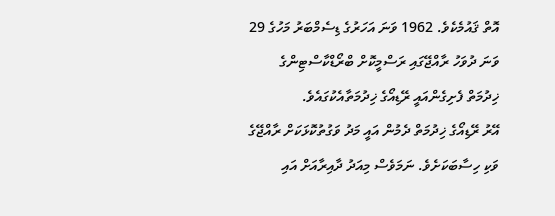އޮތް ޤައުމެކެވެ. 1962 ވަނަ އަހަރުގެ ޑިސެމްބަރު މަހުގެ 29 ވަނަ ދުވަހު ރާއްޖޭގައި ރަސްމީކޮށް ބްރޯޑްކާސްޓިންގެ ޚިދުމަތް ފެށިގެންއައީ ރޭޑިއޯގެ ޚިދުމަތާއެކުގައެވެ.
އޭރު ރޭޑިއޯގެ ޚިދުމަތް ދެމުން އައީ މަދު ވަގުތުކޮޅަކަށް ރާއްޖޭގެ ވަކި ހިސާބަކަށެވެ. ނަމަވެސް މިއަދު ދާއިރާއަށް އައި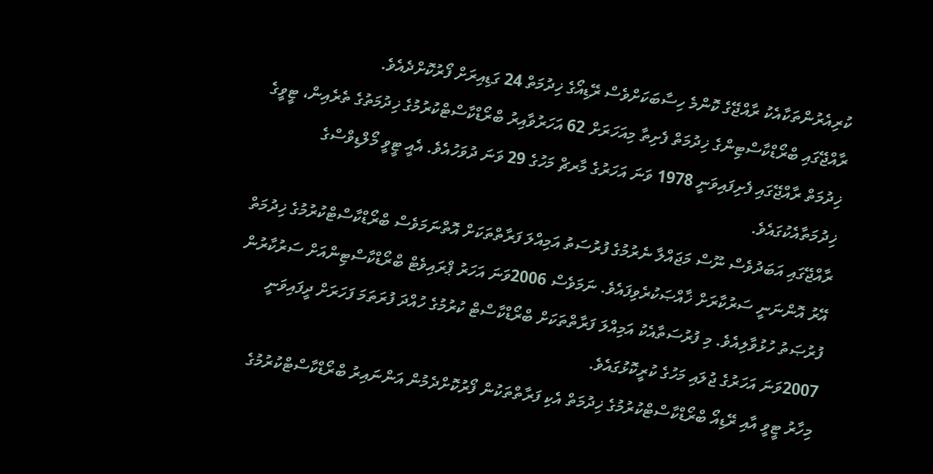ކުރިއެރުންތަކާއެކު ރާއްޖޭގެ ކޮންމެ ހިސާބަކަށްވެސް ރޭޑިއޯގެ ޚިދުމަތް 24 ގަޑިއިރަށް ފޯރުކޮށްދެއެވެ.
ރާއްޖޭގައި ބްރޯޑްކާސްޓިންގެ ޚިދުމަތް ފެށިތާ މިއަހަރަށް 62 އަހަރުވާއިރު ބްރޯޑްކާސްޓްކުރުމުގެ ޚިދުމަތުގެ ތެރެއިން، ޓީވީގެ ޚިދުމަތް ރާއްޖޭގައި ފެށިފައިވަނީ 1978 ވަނަ އަހަރުގެ މާރޗް މަހުގެ 29 ވަނަ ދުވަހުއެވެ. އެއީ ޓީވީ މޯލްޑިވްސްގެ ޚިދުމަތާއެކުގައެވެ.
ރާއްޖޭގައި އަބަދުވެސް ނޫސް މަޖައްލާ ނެރުމުގެ ފުރުސަތު އަމިއްލަ ފަރާތްތަކަށް އޮތްނަމަވެސް ބްރޯޑްކާސްޓްކުރުމުގެ ޚިދުމަތް އޭރު އޮންނަނީ ސަރުކާރަށް ޚާއްޞަކުރެވިފައެވެ. ނަމަވެސް 2006ވަނަ އަހަރު ޕްރައިވެޓް ބްރޯޑްކާސްޓިންއަށް ސަރުކާރުން ފުރުޞަތު ހުޅުވާލިއެވެ. މި ފުރުސަތާއެކު އަމިއްލަ ފަރާތްތަކަށް ބްރޯޑްކާސްޓް ކުރުމުގެ ހުއްދަ ފުރަތަމަ ފަހަރަށް ދީފައިވަނީ 2007ވަނަ އަހަރުގެ ޖުލައި މަހުގެ ކުރީކޮޅުގައެވެ.
މިހާރު ޓީވީ އާއި ރޭޑިއޯ ބްރޯޑްކާސްޓްކުރުމުގެ ޚިދުމަތް އެކި ފަރާތްތަކުން ފޯރުކޮށްދެމުން އަންނައިރު ބްރޯޑްކާސްޓްކުރުމުގެ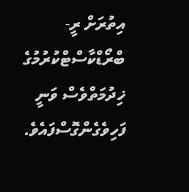އިތުރަށް ރީ-ބްރޯޑްކާސްޓްކުރުމުގެ ޚިދުމަތްވެސް ވަނީ ފަހިވެގެންގޮސްފައެވެ.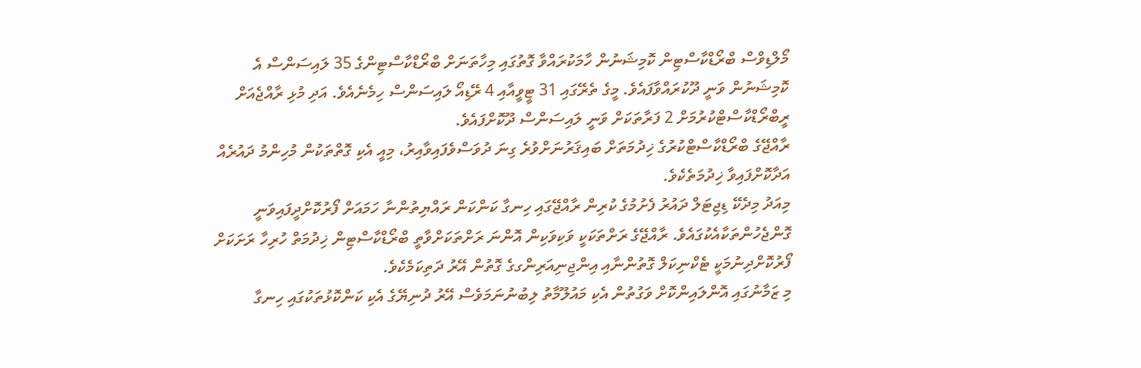މޯލްޑިވްސް ބްރޯޑްކާސްޓިން ކޮމިޝަނުން ހާމަކުރައްވާ ގޮތުގައި މިހާތަނަށް ބްރޯޑްކާސްޓިންގެ 35 ލައިސަންސް އެ ކޮމިޝަނުން ވަނީ ދޫކުރައްވާފައެވެ. މީގެ ތެރޭގައި 31 ޓީވީއާއި 4 ރޭޑިއޯ ލައިސަންސް ހިމެނެއެވެ. އަދި މުޅި ރާއްޖެއަށް ރީބްރޯޑްކާސްޓްކުރުމަށް 2 ފަރާތަކަށް ވަނީ ލައިސަންސް ދޫކޮށްފައެވެ.
ރާއްޖޭގެ ބްރޯޑްކާސްޓްކުރުގެ ޚިދުމަތަށް ބައިޤަރުނަށްވުރެ ގިނަ ދުވަސްވެފައިވާއިރު، މިއީ އެކި ގޮތްތަކުން މުހިންމު ދައުރެއް އަދާކޮށްފައިވާ ޚިދުމަތެކެވެ.
މިއަދު މިދެކޭ ޑިޖިޓަލް ދައުރު ފެށުމުގެ ކުރިން ރާއްޖޭގައި ހިނގާ ކަންކަން ރައްޔިތުންނާ ހަމައަށް ފޯރުކޮށްދީފައިވަނީ ގޮންޖެހުންތަކާއެކުގައެވެ. ރާއްޖޭގެ ރަށްތަކަކީ ވަކިވަކިން އޮންނަ ރަށްތަކަށްވާތީ ބްރޯޑްކާސްޓިން ޚިދުމަތް ހުރިހާ ރަށަކަށް ފޯރުކޮށްދިނުމަކީ ޓެކްނިކަލް ގޮތުންނާއި އިންޖިނިއަރިންގގެ ގޮތުން އޭރު ދަތިކަމެކެވެ.
މި ޒަމާނުގައި އޮންލައިންކޮށް ވަގުތުން އެކި މައުލޫމާތު ލިބުނުނަމަވެސް އޭރު ދުނިޔޭގެ އެކި ކަންކޮޅުތަކުގައި ހިނގާ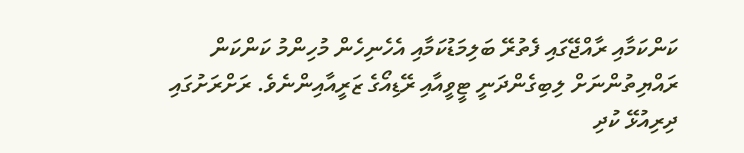ކަންކަމާއި ރާއްޖޭގައި ފެތުރޭ ބަލިމަޑުކަމާއި އެހެނިހެން މުހިންމު ކަންކަން ރައްޔިތުންނަށް ލިބިގެންދަނީ ޓީވީއާއި ރޭޑިއޯގެ ޒަރީއާއިންނެވެ. ރަށްރަށުގައި ދިރިއުޅޭ ކުދި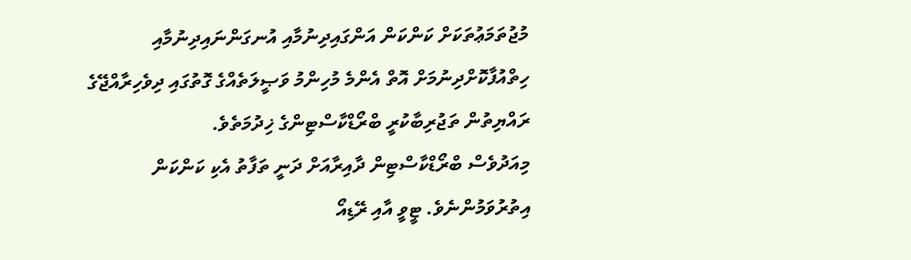މުޖުތަމަޢުތަކަށް ކަންކަން އަންގައިދިނުމާއި އުނގަންނައިދިނުމާއި ހިތްއުފާކޮށްދިނުމަށް އޮތް އެންމެ މުހިންމު ވަޞީލަތެއްގެ ގޮތުގައި ދިވެހިރާއްޖޭގެ ރައްޔިތުން ތަޖުރިބާކުރީ ބްރޯޑްކާސްޓިންގެ ޚިދުމަތެވެ.
މިއަދުވެސް ބްރޯޑްކާސްޓިން ދާއިރާއަށް ދަނީ ތަފާތު އެކި ކަންކަން އިތުރުވަމުންނެވެ. ޓީވީ އާއި ރޭޑިއޯ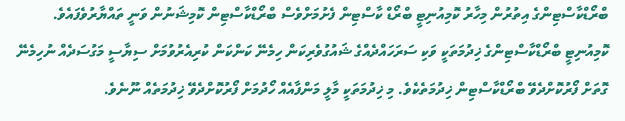ބްރޯޑްކާސްޓިންގެ އިތުރުން މިހާރު ކޮމިއުނިޓީ ބްރޯޑް ކާސްޓިން ފެށުމަށްވެސް ބްރޯޑްކާސްޓިން ކޮމިޝަނުން ވަނީ ތައްޔާރުވެފައެވެ.
ކޮމިއުނިޓީ ބްރޯޑްކާސްޓިންގެ ޚިދުމަތަކީ ވަކި ސަރަހައްދެއްގެ ޝައުގުވެރިކަން ހިމެނޭ ކަންކަން ކުރިއެރުވުމަށް ސިޔާސީ މަގުސަދެއް ނުހިމެނޭ ގޮތަށް ފޯރުކޮށްދެވޭ ބްރޯޑްކާސްޓިން ޚިދުމަތެކެވެ. މި ޚިދުމަތަކީ މާލީ މަންފާއެއް ހޯދުމަށް ފޯރުކޮށްދެވޭ ޚިދުމަތެއް ނޫނެވެ.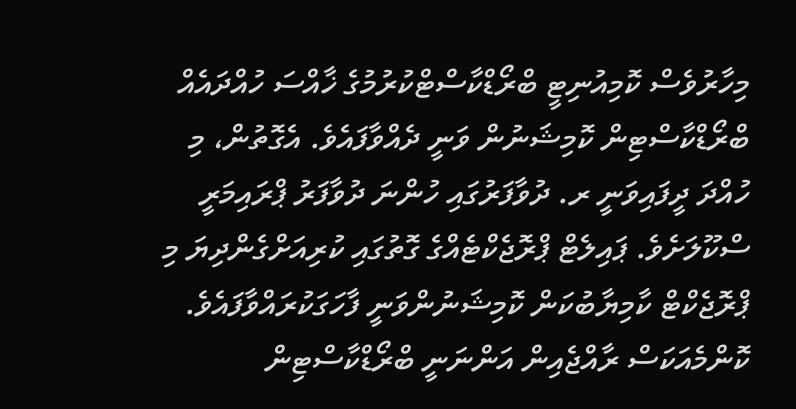މިހާރުވެސް ކޮމިއުނިޓީ ބްރޯޑްކާސްޓްކުރުމުގެ ޚާއްސަ ހުއްދައެއް ބްރޯޑްކާސްޓިން ކޮމިޝަނުން ވަނީ ދެއްވާފައެވެ. އެގޮތުން، މި ހުއްދަ ދީފައިވަނީ ރ. ދުވާފަރުގައި ހުންނަ ދުވާފަރު ޕްރައިމަރީ ސްކޫލަށެވެ. ޕައިލެޓް ޕްރޮޖެކްޓެއްގެ ގޮތުގައި ކުރިއަށްގެންދިޔަ މި ޕްރޮޖެކްޓް ކާމިޔާބުކަން ކޮމިޝަނުންވަނީ ފާހަގަކުރައްވާފައެވެ.
ކޮންމެއަކަސް ރާއްޖެއިން އަންނަނީ ބްރޯޑްކާސްޓިން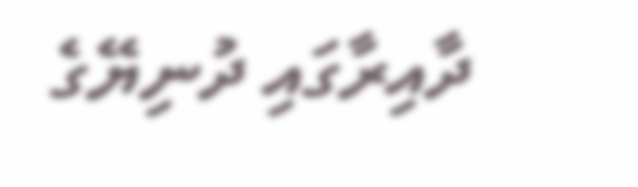ދާއިރާގައި ދުނިޔޭގެ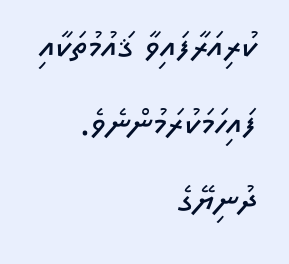ކުރިއަރާފައިވާ ޤައުމުތަކާއި ފައިހަމަކުރަމުންނެވެ. ދުނިޔޭގެ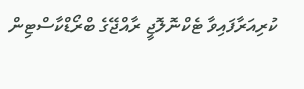ކުރިއަރާފައިވާ ޓެކްނޮލޮޖީ ރާއްޖޭގެ ބްރޯޑްކާސްޓިން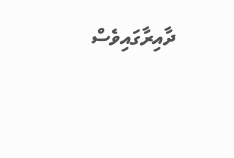ދާއިރާގައިވެސް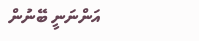އަންނަނީ ބޭނުން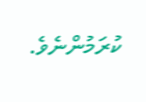ކުރަމުންނެވެ.